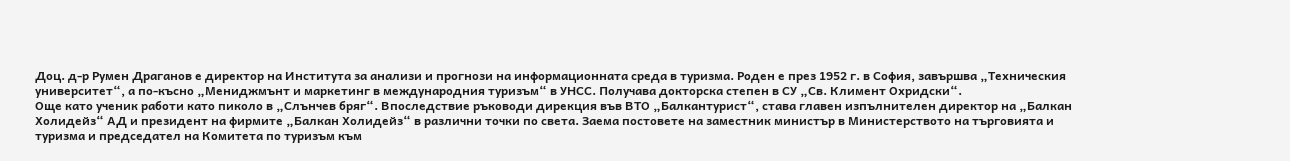Доц. д-р Румен Драганов е директор на Института за анализи и прогнози на информационната среда в туризма. Роден е през 1952 г. в София, завършва „Техническия университет“, а по-късно „Мениджмънт и маркетинг в международния туризъм“ в УНСС. Получава докторска степен в СУ „Св. Климент Охридски“.
Още като ученик работи като пиколо в „Слънчев бряг“. Впоследствие ръководи дирекция във ВТО „Балкантурист“, става главен изпълнителен директор на „Балкан Холидейз“ АД и президент на фирмите „Балкан Холидейз“ в различни точки по света. Заема постовете на заместник министър в Министерството на търговията и туризма и председател на Комитета по туризъм към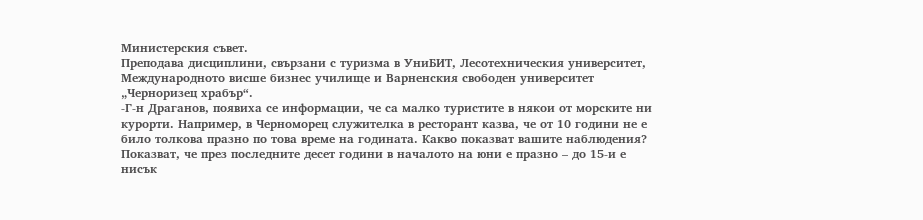Министерския съвет.
Преподава дисциплини, свързани с туризма в УниБИТ, Лесотехническия университет, Международното висше бизнес училище и Варненския свободен университет „Черноризец храбър“.
-Г-н Драганов, появиха се информации, че са малко туристите в някои от морските ни курорти. Например, в Черноморец служителка в ресторант казва, че от 10 години не е било толкова празно по това време на годината. Какво показват вашите наблюдения?
Показват, че през последните десет години в началото на юни е празно – до 15-и е нисък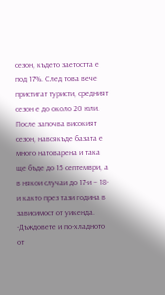сезон, където заетостта е под 17%. След това вече пристигат туристи, средният сезон е до около 20 юли. После започва високият сезон, навсякъде базата е много натоварена и така ще бъде до 15 септември, а в някои случаи до 17-и – 18-и както през тази година в зависимост от уикенда.
-Дъждовете и по-хладното от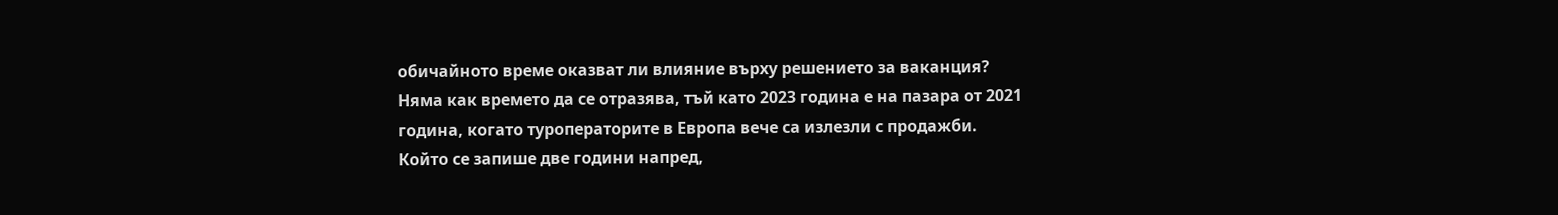обичайното време оказват ли влияние върху решението за ваканция?
Няма как времето да се отразява, тъй като 2023 година е на пазара от 2021 година, когато туроператорите в Европа вече са излезли с продажби. Който се запише две години напред,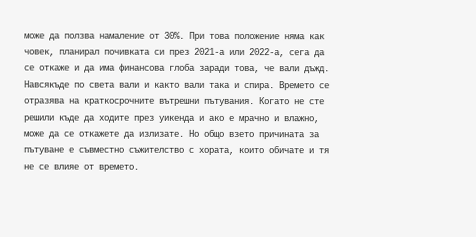може да ползва намаление от 30%. При това положение няма как човек, планирал почивката си през 2021-а или 2022-а, сега да се откаже и да има финансова глоба заради това, че вали дъжд. Навсякъде по света вали и както вали така и спира. Времето се отразява на краткосрочните вътрешни пътувания. Когато не сте решили къде да ходите през уикенда и ако е мрачно и влажно, може да се откажете да излизате. Но общо взето причината за пътуване е съвместно съжителство с хората, които обичате и тя не се влияе от времето.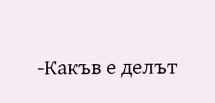-Какъв е делът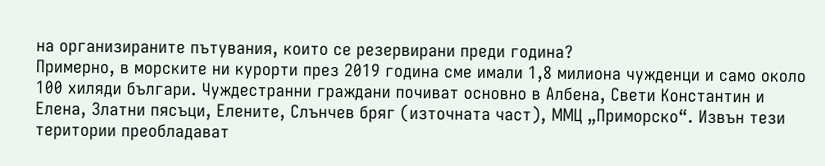на организираните пътувания, които се резервирани преди година?
Примерно, в морските ни курорти през 2019 година сме имали 1,8 милиона чужденци и само около 100 хиляди българи. Чуждестранни граждани почиват основно в Албена, Свети Константин и Елена, Златни пясъци, Елените, Слънчев бряг (източната част), ММЦ „Приморско“. Извън тези територии преобладават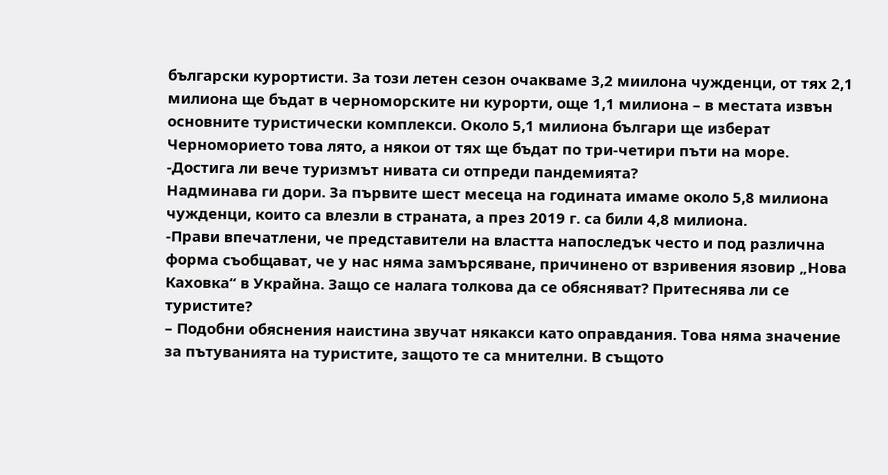български курортисти. За този летен сезон очакваме 3,2 миилона чужденци, от тях 2,1 милиона ще бъдат в черноморските ни курорти, още 1,1 милиона – в местата извън основните туристически комплекси. Около 5,1 милиона българи ще изберат Черноморието това лято, а някои от тях ще бъдат по три-четири пъти на море.
-Достига ли вече туризмът нивата си отпреди пандемията?
Надминава ги дори. За първите шест месеца на годината имаме около 5,8 милиона чужденци, които са влезли в страната, а през 2019 г. са били 4,8 милиона.
-Прави впечатлени, че представители на властта напоследък често и под различна форма съобщават, че у нас няма замърсяване, причинено от взривения язовир „Нова Каховка“ в Украйна. Защо се налага толкова да се обясняват? Притеснява ли се туристите?
– Подобни обяснения наистина звучат някакси като оправдания. Това няма значение за пътуванията на туристите, защото те са мнителни. В същото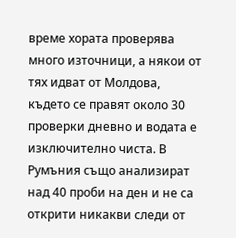време хората проверява много източници, а някои от тях идват от Молдова, където се правят около 30 проверки дневно и водата е изключително чиста. В Румъния също анализират над 40 проби на ден и не са открити никакви следи от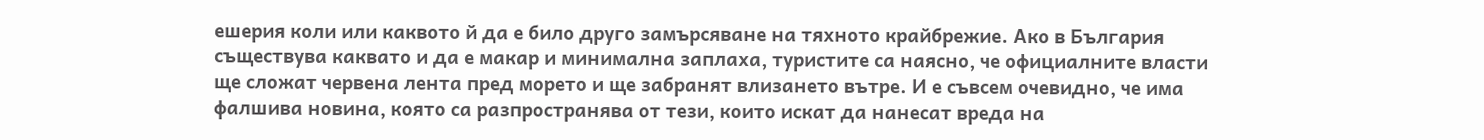ешерия коли или каквото й да е било друго замърсяване на тяхното крайбрежие. Ако в България съществува каквато и да е макар и минимална заплаха, туристите са наясно, че официалните власти ще сложат червена лента пред морето и ще забранят влизането вътре. И е съвсем очевидно, че има фалшива новина, която са разпространява от тези, които искат да нанесат вреда на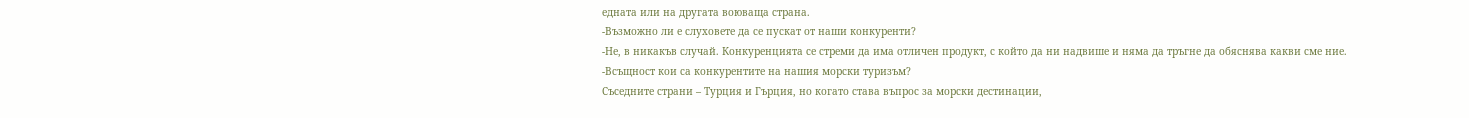едната или на другата воюваща страна.
-Възможно ли е слуховете да се пускат от наши конкуренти?
-Не, в никакъв случай. Конкуренцията се стреми да има отличен продукт, с който да ни надвише и няма да тръгне да обяснява какви сме ние.
-Всъщност кои са конкурентите на нашия морски туризъм?
Съседните страни – Турция и Гърция, но когато става въпрос за морски дестинации,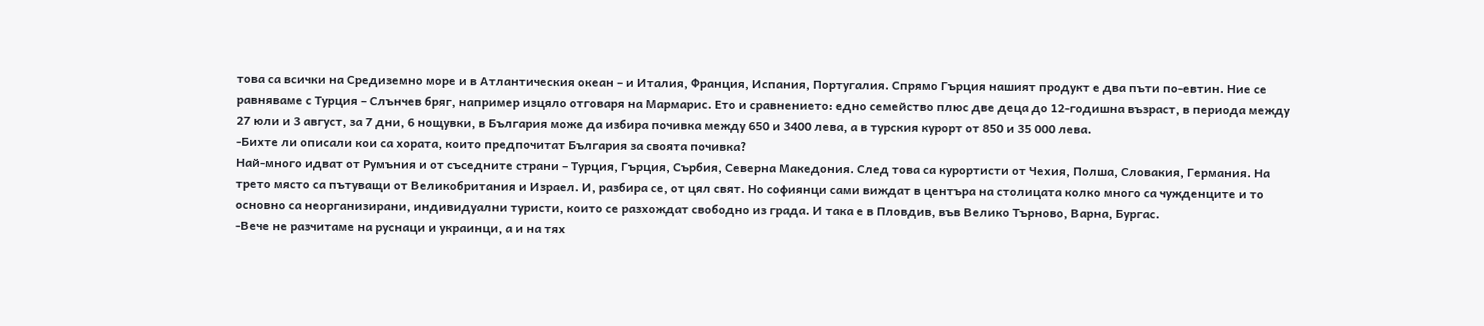това са всички на Средиземно море и в Атлантическия океан – и Италия, Франция, Испания, Португалия. Спрямо Гърция нашият продукт е два пъти по-евтин. Ние се равняваме с Турция – Слънчев бряг, например изцяло отговаря на Мармарис. Ето и сравнението: едно семейство плюс две деца до 12-годишна възраст, в периода между 27 юли и 3 август, за 7 дни, 6 нощувки, в България може да избира почивка между 650 и 3400 лева, а в турския курорт от 850 и 35 000 лева.
-Бихте ли описали кои са хората, които предпочитат България за своята почивка?
Най-много идват от Румъния и от съседните страни – Турция, Гърция, Сърбия, Северна Македония. След това са курортисти от Чехия, Полша, Словакия, Германия. На трето място са пътуващи от Великобритания и Израел. И, разбира се, от цял свят. Но софиянци сами виждат в центъра на столицата колко много са чужденците и то основно са неорганизирани, индивидуални туристи, които се разхождат свободно из града. И така е в Пловдив, във Велико Търново, Варна, Бургас.
-Вече не разчитаме на руснаци и украинци, а и на тях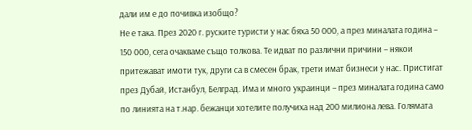дали им е до почивка изобщо?
Не е така. През 2020 г. руските туристи у нас бяха 50 000, а през миналата година – 150 000, сега очакваме също толкова. Те идват по различни причини – някои притежават имоти тук, други са в смесен брак, трети имат бизнеси у нас. Пристигат през Дубай, Истанбул, Белград. Има и много украинци – през миналата година само по линията на т.нар. бежанци хотелите получиха над 200 милиона лева. Голямата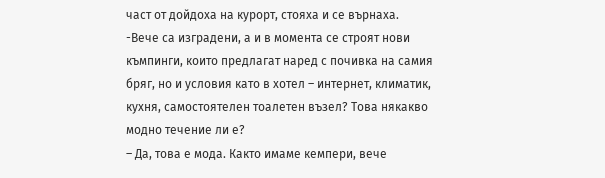част от дойдоха на курорт, стояха и се върнаха.
-Вече са изградени, а и в момента се строят нови къмпинги, които предлагат наред с почивка на самия бряг, но и условия като в хотел – интернет, климатик, кухня, самостоятелен тоалетен възел? Това някакво модно течение ли е?
– Да, това е мода. Както имаме кемпери, вече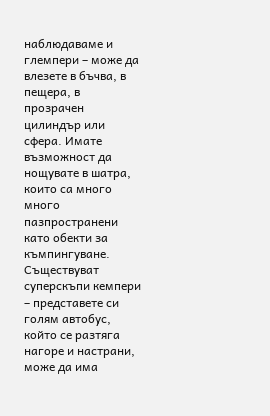наблюдаваме и глемпери – може да влезете в бъчва, в пещера, в прозрачен цилиндър или сфера. Имате възможност да нощувате в шатра, които са много много пазпространени като обекти за къмпингуване. Съществуват суперскъпи кемпери – представете си голям автобус, който се разтяга нагоре и настрани, може да има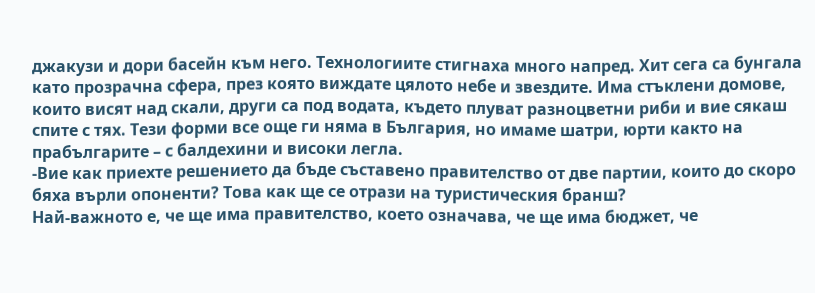джакузи и дори басейн към него. Технологиите стигнаха много напред. Хит сега са бунгала като прозрачна сфера, през която виждате цялото небе и звездите. Има стъклени домове, които висят над скали, други са под водата, където плуват разноцветни риби и вие сякаш спите с тях. Тези форми все още ги няма в България, но имаме шатри, юрти както на прабългарите – с балдехини и високи легла.
-Вие как приехте решението да бъде съставено правителство от две партии, които до скоро бяха върли опоненти? Това как ще се отрази на туристическия бранш?
Най-важното е, че ще има правителство, което означава, че ще има бюджет, че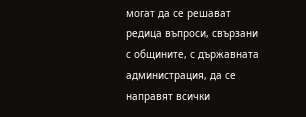могат да се решават редица въпроси, свързани с общините, с държавната администрация, да се направят всички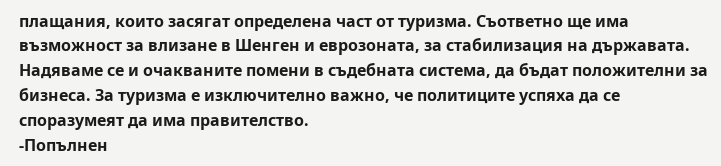плащания, които засягат определена част от туризма. Съответно ще има възможност за влизане в Шенген и еврозоната, за стабилизация на държавата. Надяваме се и очакваните помени в съдебната система, да бъдат положителни за бизнеса. За туризма е изключително важно, че политиците успяха да се споразумеят да има правителство.
-Попълнен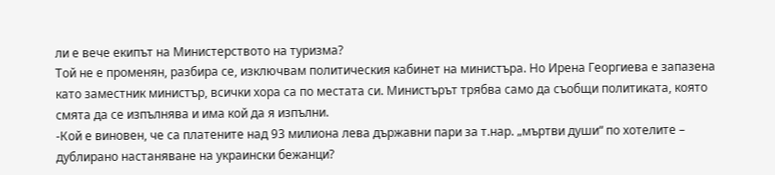ли е вече екипът на Министерството на туризма?
Той не е променян, разбира се, изключвам политическия кабинет на министъра. Но Ирена Георгиева е запазена като заместник министър, всички хора са по местата си. Министърът трябва само да съобщи политиката, която смята да се изпълнява и има кой да я изпълни.
-Кой е виновен, че са платените над 93 милиона лева държавни пари за т.нар. „мъртви души“ по хотелите – дублирано настаняване на украински бежанци?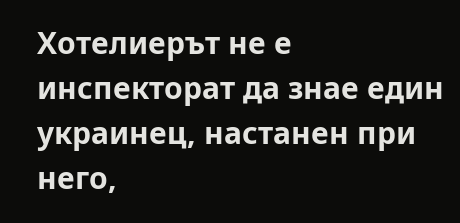Хотелиерът не е инспекторат да знае един украинец, настанен при него,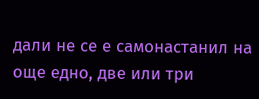дали не се е самонастанил на още едно, две или три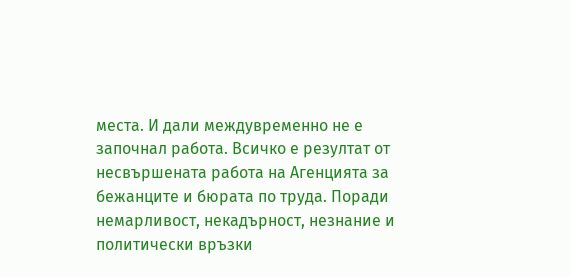места. И дали междувременно не е започнал работа. Всичко е резултат от несвършената работа на Агенцията за бежанците и бюрата по труда. Поради немарливост, некадърност, незнание и политически връзки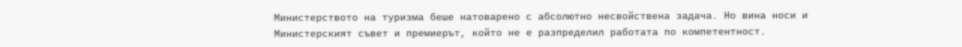Министерството на туризма беше натоварено с абсолютно несвойствена задача. Но вина носи и Министерският съвет и премиерът, който не е разпределил работата по компетентност.